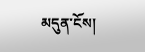མདུན་ངོས།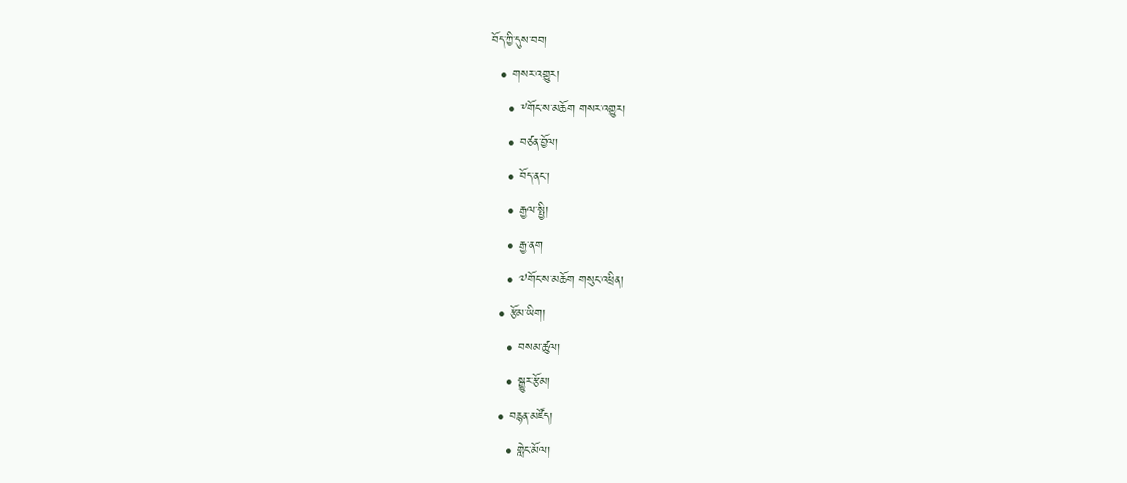བོད་ཀྱི་དུས་བབ།
  • གསར་འགྱུར།
    • ༸གོང་ས་མཆོག གསར་འགྱུར།
    • བཙན་བྱོལ།
    • བོད་ནང་།
    • རྒྱལ་སྤྱི།
    • རྒྱ་ནག
    • ༧གོང་ས་མཆོག གསུང་འཕྲིན།
  • རྩོམ་ཡིག།
    • བསམ་ཚུལ།
    • སྒྱུར་རྩོམ།
  • བརྙན་མཛོད།
    • གླེང་མོལ།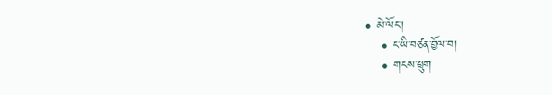• མེ་ལོང་།
    • ང་ཡི་བཙན་བྱོལ་བ།
    • གངས་ཕྲུག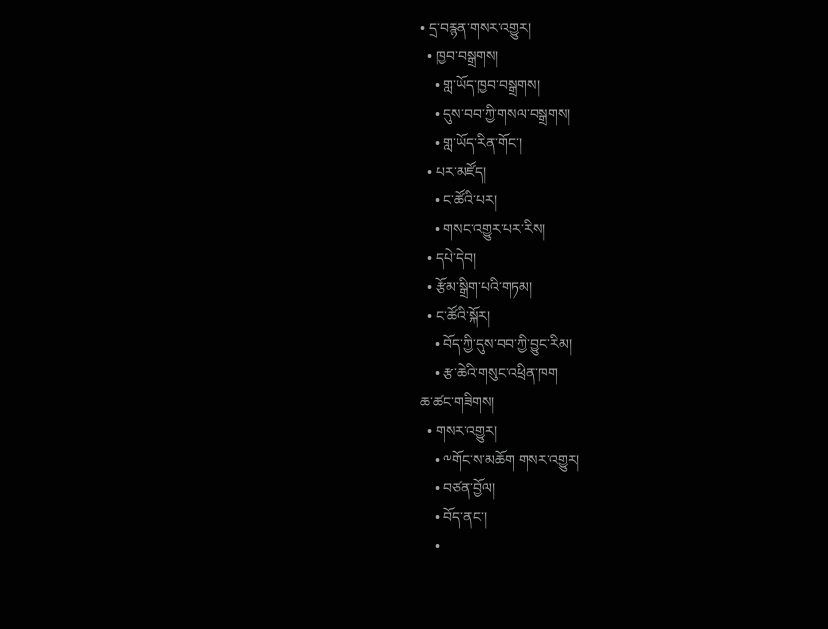• དྲ་བརྙན་གསར་འགྱུར།
  • ཁྱབ་བསྒྲགས།
    • གླ་ཡོད་ཁྱབ་བསྒྲགས།
    • དུས་བབ་ཀྱི་གསལ་བསྒྲགས།
    • གླ་ཡོད་རིན་གོང་།
  • པར་མཛོད།
    • ང་ཚོའི་པར།
    • གསང་འགྱུར་པར་རིས།
  • དཔེ་དེབ།
  • རྩོམ་སྒྲིག་པའི་གཏམ།
  • ང་ཚོའི་སྐོར།
    • བོད་ཀྱི་དུས་བབ་ཀྱི་བྱུང་རིམ།
    • རྩ་ཆེའི་གསུང་འཕྲིན་ཁག
ཆ་ཚང་གཟིགས།
  • གསར་འགྱུར།
    • ༸གོང་ས་མཆོག གསར་འགྱུར།
    • བཙན་བྱོལ།
    • བོད་ནང་།
    •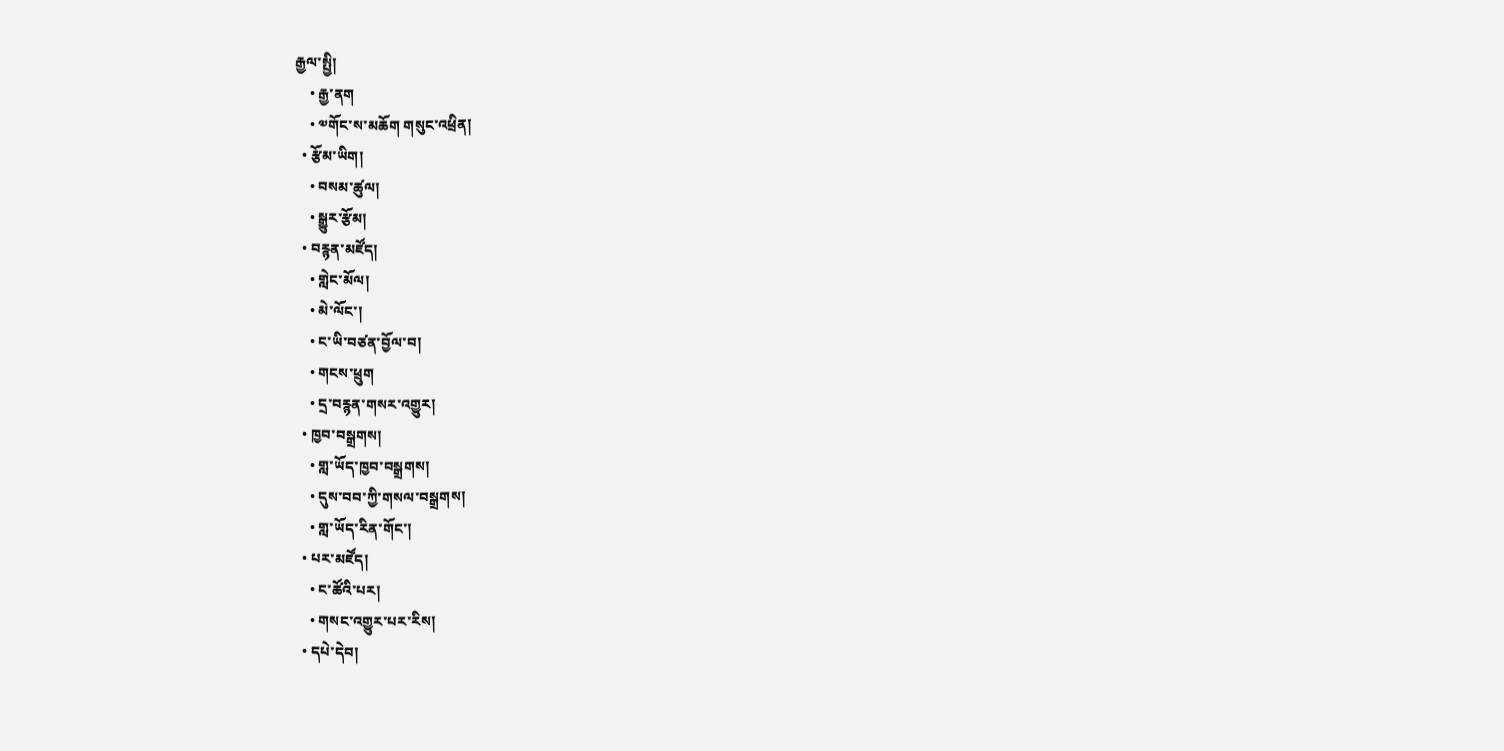རྒྱལ་སྤྱི།
    • རྒྱ་ནག
    • ༧གོང་ས་མཆོག གསུང་འཕྲིན།
  • རྩོམ་ཡིག།
    • བསམ་ཚུལ།
    • སྒྱུར་རྩོམ།
  • བརྙན་མཛོད།
    • གླེང་མོལ།
    • མེ་ལོང་།
    • ང་ཡི་བཙན་བྱོལ་བ།
    • གངས་ཕྲུག
    • དྲ་བརྙན་གསར་འགྱུར།
  • ཁྱབ་བསྒྲགས།
    • གླ་ཡོད་ཁྱབ་བསྒྲགས།
    • དུས་བབ་ཀྱི་གསལ་བསྒྲགས།
    • གླ་ཡོད་རིན་གོང་།
  • པར་མཛོད།
    • ང་ཚོའི་པར།
    • གསང་འགྱུར་པར་རིས།
  • དཔེ་དེབ།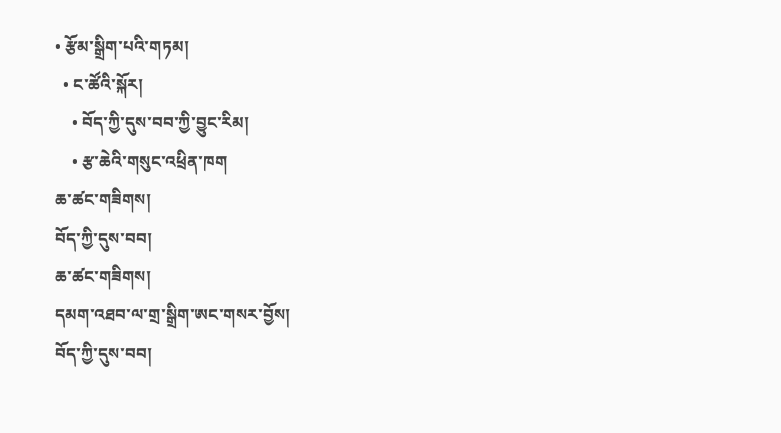• རྩོམ་སྒྲིག་པའི་གཏམ།
  • ང་ཚོའི་སྐོར།
    • བོད་ཀྱི་དུས་བབ་ཀྱི་བྱུང་རིམ།
    • རྩ་ཆེའི་གསུང་འཕྲིན་ཁག
ཆ་ཚང་གཟིགས།
བོད་ཀྱི་དུས་བབ།
ཆ་ཚང་གཟིགས།
དམག་འཐབ་ལ་གྲ་སྒྲིག་ཨང་གསར་བྱོས།
བོད་ཀྱི་དུས་བབ།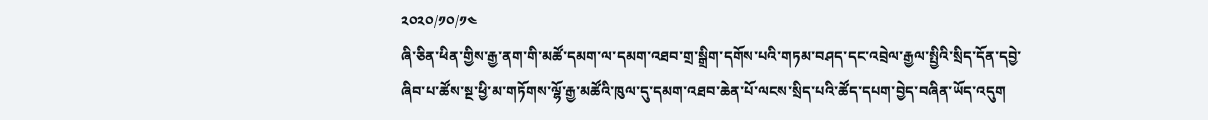༢༠༢༠/༡༠/༡༤
ཞི་ཅིན་ཕིན་གྱིས་རྒྱ་ནག་གི་མཚོ་དམག་ལ་དམག་འཐབ་གྲ་སྒྲིག་དགོས་པའི་གཏམ་བཤད་དང་འབྲེལ་རྒྱལ་སྤྱིའི་སྲིད་དོན་དབྱེ་ཞིབ་པ་ཚོས་སྔ་ཕྱི་མ་གཏོགས་ལྷོ་རྒྱ་མཚོའི་ཁུལ་དུ་དམག་འཐབ་ཆེན་པོ་ལངས་སྲིད་པའི་ཚོད་དཔག་བྱེད་བཞིན་ཡོད་འདུག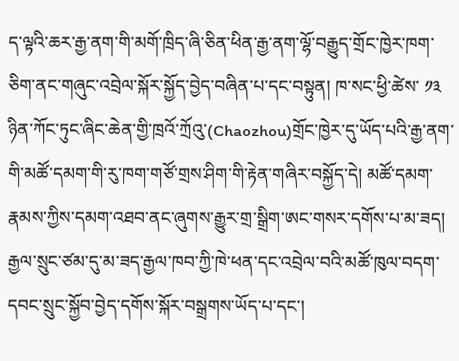ད་ལྟའི་ཆར་རྒྱ་ནག་གི་མགོ་ཁྲིད་ཞི་ཅིན་ཕིན་རྒྱ་ནག་ལྷོ་བརྒྱུད་གྲོང་ཁྱེར་ཁག་ཅིག་ནང་གཞུང་འབྲེལ་སྐོར་སྐྱོད་བྱེད་བཞིན་པ་དང་བསྟུན། ཁ་སང་ཕྱི་ཚེས་ ༡༣ ཉིན་ཀོང་ཏུང་ཞིང་ཆེན་གྱི་ཁྲའོ་ཀྲོའུ་(Chaozhou)གྲོང་ཁྱེར་དུ་ཡོད་པའི་རྒྱ་ནག་གི་མཚོ་དམག་གི་རུ་ཁག་གཙོ་གྲས་ཤིག་གི་རྟེན་གཞིར་བསྐྱོད་དེ། མཚོ་དམག་རྣམས་ཀྱིས་དམག་འཐབ་ནང་ཞུགས་རྒྱུར་གྲ་སྒྲིག་ཨང་གསར་དགོས་པ་མ་ཟད། རྒྱལ་སྲུང་ཙམ་དུ་མ་ཟད་རྒྱལ་ཁབ་ཀྱི་ཁེ་ཕན་དང་འབྲེལ་བའི་མཚོ་ཁུལ་བདག་དབང་སྲུང་སྐྱོབ་བྱེད་དགོས་སྐོར་བསྒྲགས་ཡོད་པ་དང་།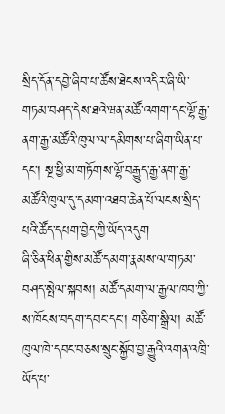སྲིད་དོན་དབྱེ་ཞིབ་པ་ཚོས་ཐེངས་འདིར་ཞི་ཡི་གཏམ་བཤད་དེས་ཐའེ་ཝན་མཚོ་འགག་དང་ལྷོ་རྒྱ་ནག་རྒྱ་མཚོའི་ཁུལ་ལ་དམིགས་པ་ཞིག་ཡིན་པ་དང་། སྔ་ཕྱི་མ་གཏོགས་ལྷོ་བརྒྱུད་རྒྱ་ནག་རྒྱ་མཚོའི་ཁུལ་དུ་དམག་འཐབ་ཆེན་པོ་ལངས་སྲིད་པའི་ཚོད་དཔག་བྱེད་ཀྱི་ཡོད་འདུག
ཞི་ཅིན་ཕིན་གྱིས་མཚོ་དམག་རྣམས་ལ་གཏམ་བཤད་སྤེལ་སྐབས། མཚོ་དམག་ལ་རྒྱལ་ཁབ་ཀྱི་ས་ཁོངས་བདག་དབང་དང་། གཅིག་སྒྲིལ། མཚོ་ཁུལ་ཁེ་དབང་བཅས་སྲུང་སྐྱོབ་བྱ་རྒྱུའི་འགན་འཁྲི་ཡོད་པ་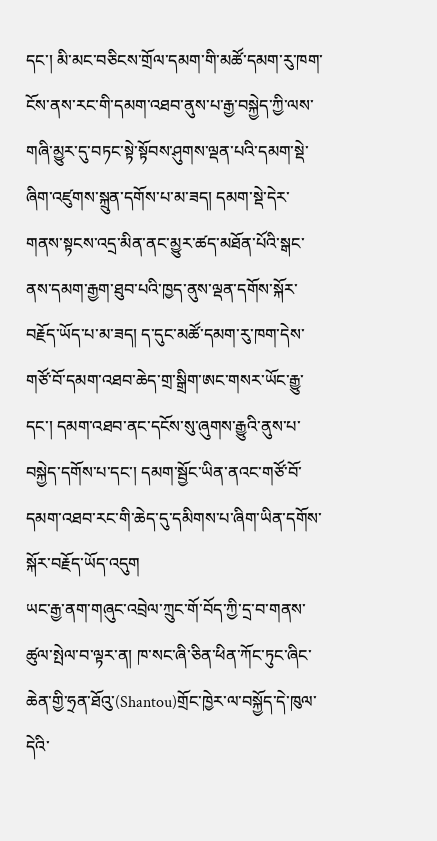དང་། མི་མང་བཅིངས་གྲོལ་དམག་གི་མཚོ་དམག་རུ་ཁག་ངོས་ནས་རང་གི་དམག་འཐབ་ནུས་པ་རྒྱ་བསྐྱེད་ཀྱི་ལས་གཞི་མྱུར་དུ་བཏང་སྟེ་སྟོབས་ཤུགས་ལྡན་པའི་དམག་སྡེ་ཞིག་འཛུགས་སྐྲུན་དགོས་པ་མ་ཟད། དམག་སྡེ་དེར་གནས་སྟངས་འདྲ་མིན་ནང་མྱུར་ཚད་མཐོན་པོའི་སྒང་ནས་དམག་རྒྱག་ཐུབ་པའི་ཁྱད་ནུས་ལྡན་དགོས་སྐོར་བརྗོད་ཡོད་པ་མ་ཟད། ད་དུང་མཚོ་དམག་རུ་ཁག་དེས་གཙོ་བོ་དམག་འཐབ་ཆེད་གྲ་སྒྲིག་ཨང་གསར་ཡོང་རྒྱུ་དང་། དམག་འཐབ་ནང་དངོས་སུ་ཞུགས་རྒྱུའི་ནུས་པ་བསྐྱེད་དགོས་པ་དང་། དམག་སྦྱོང་ཡིན་ནའང་གཙོ་བོ་དམག་འཐབ་རང་གི་ཆེད་དུ་དམིགས་པ་ཞིག་ཡིན་དགོས་སྐོར་བརྗོད་ཡོད་འདུག
ཡང་རྒྱ་ནག་གཞུང་འབྲེལ་ཀྲུང་གོ་བོད་ཀྱི་དྲ་བ་གནས་ཚུལ་སྤེལ་བ་ལྟར་ན། ཁ་སང་ཞི་ཅིན་ཕིན་ཀོང་ཏུང་ཞིང་ཆེན་གྱི་ཧྲན་ཐོའུ་(Shantou)གྲོང་ཁྱེར་ལ་བསྐྱོད་དེ་ཁུལ་དེའི་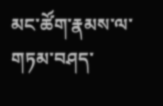མང་ཚོག་རྣམས་ལ་གཏམ་བཤད་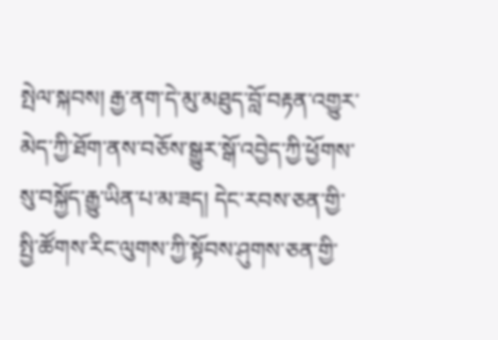སྤེལ་སྐབས། རྒྱ་ནག་དེ་མུ་མཐུད་བློ་བརྟན་འགྱུར་མེད་ཀྱི་ཐོག་ནས་བཅོས་སྒྱུར་སྒོ་འབྱེད་ཀྱི་ཕྱོགས་སུ་བསྐྱོད་རྒྱུ་ཡིན་པ་མ་ཟད། དེང་རབས་ཅན་གྱི་སྤྱི་ཚོགས་རིང་ལུགས་ཀྱི་སྟོབས་ཤུགས་ཅན་གྱི་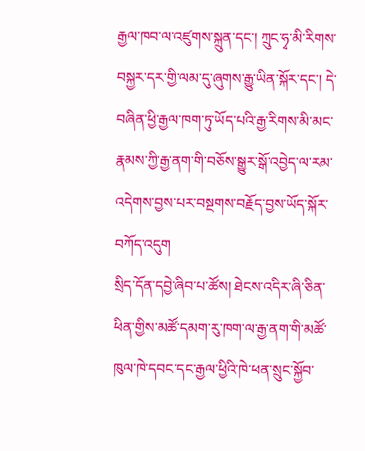རྒྱལ་ཁབ་ལ་འཛུགས་སྐྲུན་དང་། ཀྲུང་ཧྭ་མི་རིགས་བསྐྱར་དར་གྱི་ལམ་དུ་ཞུགས་རྒྱུ་ཡིན་སྐོར་དང་། དེ་བཞིན་ཕྱི་རྒྱལ་ཁག་ཏུ་ཡོད་པའི་རྒྱ་རིགས་མི་མང་རྣམས་ཀྱི་རྒྱ་ནག་གི་བཅོས་སྒྱུར་སྒོ་འབྱེད་ལ་རམ་འདེགས་བྱས་པར་བསྔགས་བརྗོད་བྱས་ཡོད་སྐོར་བཀོད་འདུག
སྲིད་དོན་དབྱེ་ཞིབ་པ་ཚོས། ཐེངས་འདིར་ཞི་ཅིན་ཕིན་གྱིས་མཚོ་དམག་རུ་ཁག་ལ་རྒྱ་ནག་གི་མཚོ་ཁུལ་ཁེ་དབང་དང་རྒྱལ་ཕྱིའི་ཁེ་ཕན་སྲུང་སྐྱོབ་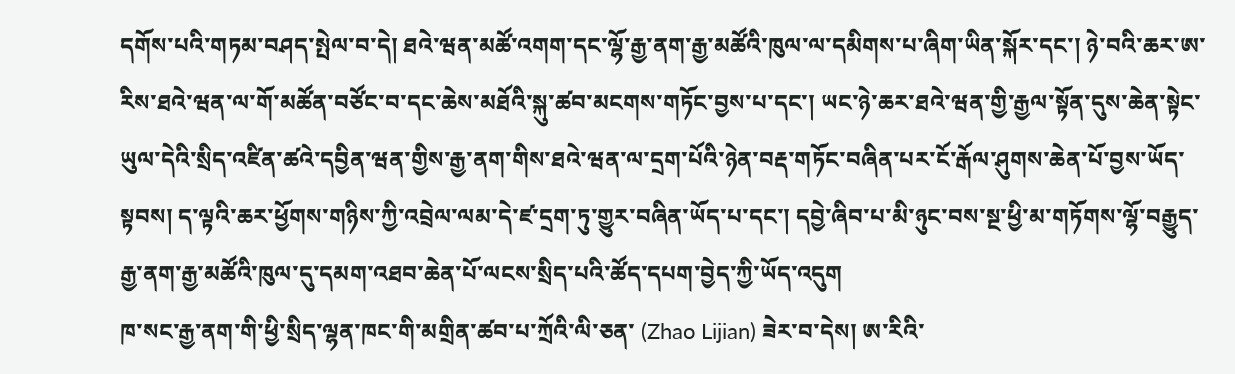དགོས་པའི་གཏམ་བཤད་སྤེལ་བ་དེ། ཐའེ་ཝན་མཚོ་འགག་དང་ལྷོ་རྒྱ་ནག་རྒྱ་མཚོའི་ཁུལ་ལ་དམིགས་པ་ཞིག་ཡིན་སྐོར་དང་། ཉེ་བའི་ཆར་ཨ་རིས་ཐའེ་ཝན་ལ་གོ་མཚོན་བཙོང་བ་དང་ཆེས་མཐོའི་སྐུ་ཚབ་མངགས་གཏོང་བྱས་པ་དང་། ཡང་ཉེ་ཆར་ཐའེ་ཝན་གྱི་རྒྱལ་སྟོན་དུས་ཆེན་སྟེང་ཡུལ་དེའི་སྲིད་འཛིན་ཚའེ་དབྱིན་ཝན་གྱིས་རྒྱ་ནག་གིས་ཐའེ་ཝན་ལ་དྲག་པོའི་ཉེན་བརྡ་གཏོང་བཞིན་པར་ངོ་རྒོལ་ཤུགས་ཆེན་པོ་བྱས་ཡོད་སྟབས། ད་ལྟའི་ཆར་ཕྱོགས་གཉིས་ཀྱི་འབྲེལ་ལམ་དེ་ཛ་དྲག་ཏུ་གྱུར་བཞིན་ཡོད་པ་དང་། དབྱེ་ཞིབ་པ་མི་ཉུང་བས་སྔ་ཕྱི་མ་གཏོགས་ལྷོ་བརྒྱུད་རྒྱ་ནག་རྒྱ་མཚོའི་ཁུལ་དུ་དམག་འཐབ་ཆེན་པོ་ལངས་སྲིད་པའི་ཚོད་དཔག་བྱེད་ཀྱི་ཡོད་འདུག
ཁ་སང་རྒྱ་ནག་གི་ཕྱི་སྲིད་ལྷན་ཁང་གི་མགྲིན་ཚབ་པ་ཀྲོའི་ལི་ཅན་ (Zhao Lijian) ཟེར་བ་དེས། ཨ་རིའི་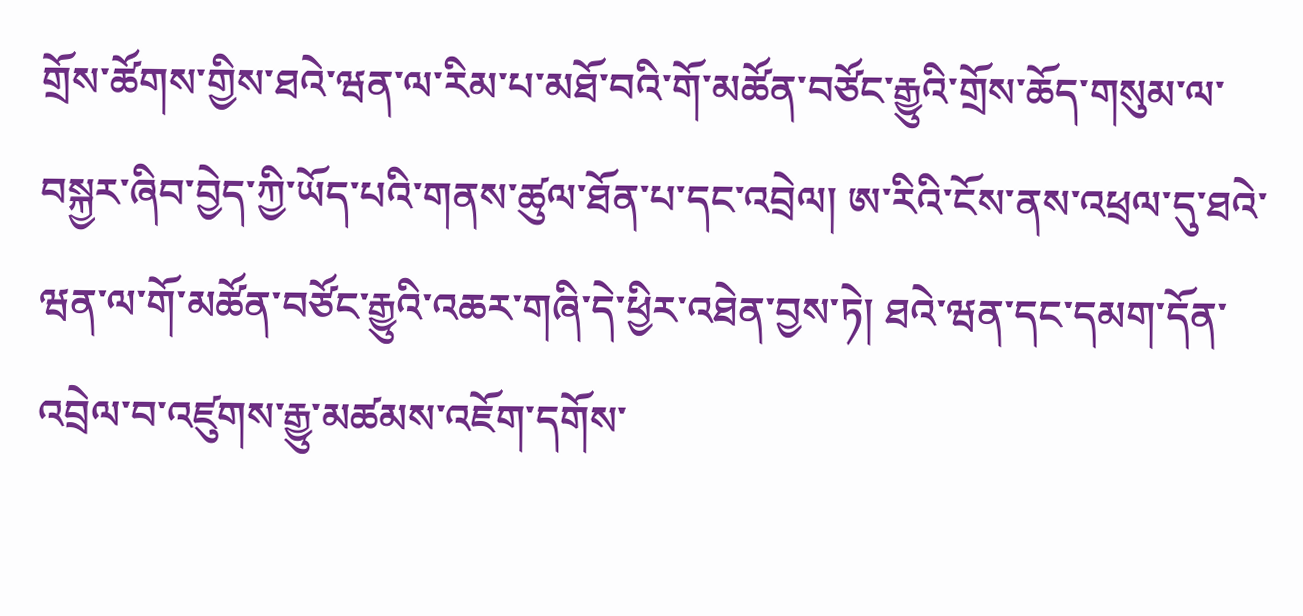གྲོས་ཚོགས་གྱིས་ཐའེ་ཝན་ལ་རིམ་པ་མཐོ་བའི་གོ་མཚོན་བཙོང་རྒྱུའི་གྲོས་ཆོད་གསུམ་ལ་བསྐྱར་ཞིབ་བྱེད་ཀྱི་ཡོད་པའི་གནས་ཚུལ་ཐོན་པ་དང་འབྲེལ། ཨ་རིའི་ངོས་ནས་འཕྲལ་དུ་ཐའེ་ཝན་ལ་གོ་མཚོན་བཙོང་རྒྱུའི་འཆར་གཞི་དེ་ཕྱིར་འཐེན་བྱས་ཏེ། ཐའེ་ཝན་དང་དམག་དོན་འབྲེལ་བ་འཛུགས་རྒྱུ་མཚམས་འཇོག་དགོས་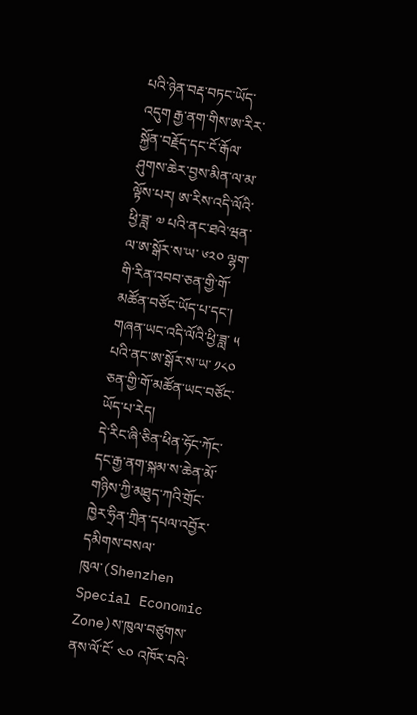པའི་ཉེན་བརྡ་བཏང་ཡོད་འདུག རྒྱ་ནག་གིས་ཨ་རིར་སྐྱོན་བརྗོད་དང་ངོ་རྒོལ་ཤུགས་ཆེར་བྱས་མིན་ལ་མ་ལྟོས་པར། ཨ་རིས་འདི་ལོའི་ཕྱི་ཟླ་ ༧ པའི་ནང་ཐའེ་ཝན་ལ་ཨ་སྒོར་ས་ཡ་ ༦༢༠ ལྷག་གི་རིན་འབབ་ཅན་གྱི་གོ་མཚོན་བཙོང་ཡོད་པ་དང་། གཞན་ཡང་འདི་ལོའི་ཕྱི་ཟླ་ ༥ པའི་ནང་ཨ་སྒོར་ས་ཡ་ ༡༨༠ ཅན་གྱི་གོ་མཚོན་ཡང་བཙོང་ཡོད་པ་རེད།
དེ་རིང་ཞི་ཅིན་ཕིན་ཧོང་ཀོང་དང་རྒྱ་ནག་སྐམ་ས་ཆེན་མོ་གཉིས་ཀྱི་མཐུད་ཀའི་གྲོང་ཁྱེར་ཧྲིན་ཀྲིན་དཔལ་འབྱོར་དམིགས་བསལ་ཁུལ་(Shenzhen Special Economic Zone)ས་ཁུལ་བཙུགས་ནས་ལོ་ངོ་ ༤༠ འཁོར་བའི་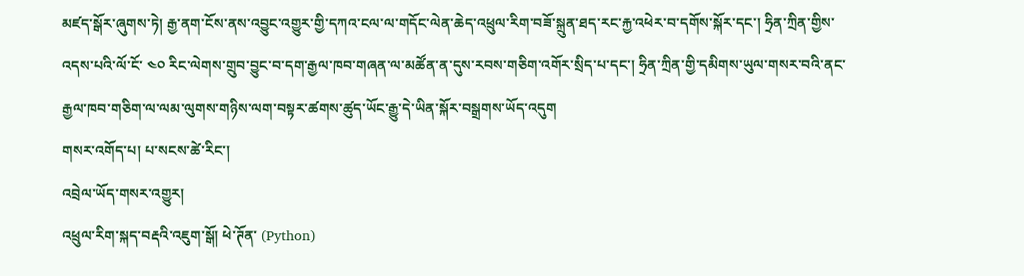མཛད་སྒོར་ཞུགས་ཏེ། རྒྱ་ནག་ངོས་ནས་འབྱུང་འགྱུར་གྱི་དཀའ་ངལ་ལ་གདོང་ལེན་ཆེད་འཕྲུལ་རིག་བཟོ་སྐྲུན་ཐད་རང་རྐྱ་འཕེར་བ་དགོས་སྐོར་དང་། ཧྲིན་ཀྲིན་གྱིས་འདས་པའི་ལོ་ངོ་ ༤༠ རིང་ལེགས་གྲུབ་བྱུང་བ་དག་རྒྱལ་ཁབ་གཞན་ལ་མཚོན་ན་དུས་རབས་གཅིག་འགོར་སྲིད་པ་དང་། ཧྲིན་ཀྲིན་གྱི་དམིགས་ཡུལ་གསར་བའི་ནང་རྒྱལ་ཁབ་གཅིག་ལ་ལམ་ལུགས་གཉིས་ལག་བསྟར་ཚགས་ཚུད་ཡོང་རྒྱུ་དེ་ཡིན་སྐོར་བསྒྲགས་ཡོད་འདུག
གསར་འགོད་པ། པ་སངས་ཚེ་རིང་།
འབྲེལ་ཡོད་གསར་འགྱུར།
འཕྲུལ་རིག་སྐད་བརྡའི་འཇུག་སྒོ། ཕེ་ཊོན་ (Python)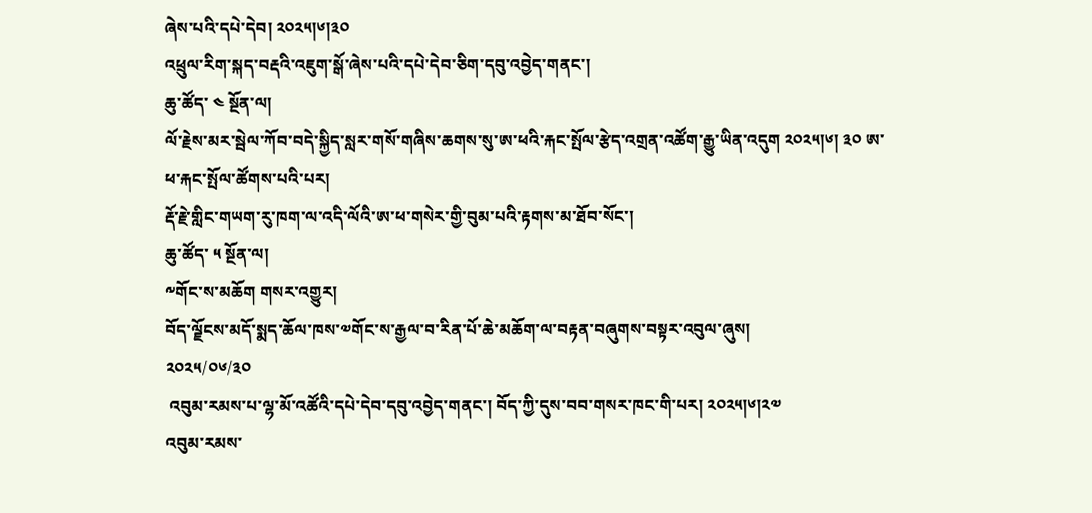ཞེས་པའི་དཔེ་དེབ། ༢༠༢༥།༦།༣༠
འཕྲུལ་རིག་སྐད་བརྡའི་འཇུག་སྒོ་ཞེས་པའི་དཔེ་དེབ་ཅིག་དབུ་འབྱེད་གནང་།
ཆུ་ཚོད་ ༤ སྔོན་ལ།
ལོ་རྗེས་མར་སྦེལ་ཀོབ་བདེ་སྐྱིད་སླར་གསོ་གཞིས་ཆགས་སུ་ཨ་ཕའི་རྐང་སྤོལ་རྩེད་འགྲན་འཚོག་རྒྱུ་ཡིན་འདུག ༢༠༢༥།༦། ༣༠ ཨ་ཕ་རྐང་སྤོལ་ཚོགས་པའི་པར།
རྡོ་རྗེ་གླིང་གཡག་རུ་ཁག་ལ་འདི་ལོའི་ཨ་ཕ་གསེར་གྱི་བུམ་པའི་རྟགས་མ་ཐོབ་སོང་།
ཆུ་ཚོད་ ༥ སྔོན་ལ།
༸གོང་ས་མཆོག གསར་འགྱུར།
བོད་ལྗོངས་མདོ་སྨད་ཆོལ་ཁས་༧གོང་ས་རྒྱལ་བ་རིན་པོ་ཆེ་མཆོག་ལ་བརྟན་བཞུགས་བསྟར་འབུལ་ཞུས།
༢༠༢༥/༠༦/༣༠
 འབུམ་རམས་པ་ལྷ་མོ་འཚོའི་དཔེ་དེབ་དབུ་འབྱེད་གནང་། བོད་ཀྱི་དུས་བབ་གསར་ཁང་གི་པར། ༢༠༢༥།༦།༢༧
འབུམ་རམས་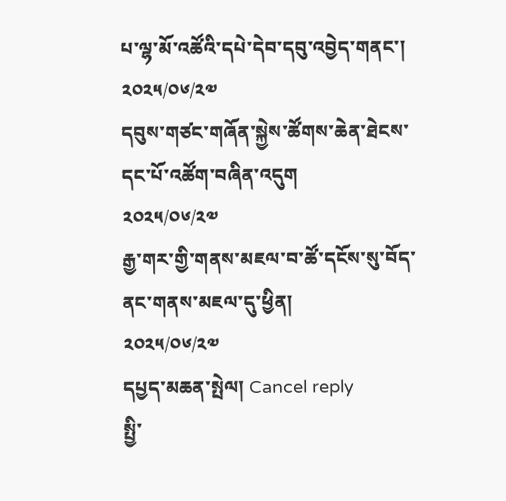པ་ལྷ་མོ་འཚོའི་དཔེ་དེབ་དབུ་འབྱེད་གནང་།
༢༠༢༥/༠༦/༢༧
དབུས་གཙང་གཞོན་སྐྱེས་ཚོགས་ཆེན་ཐེངས་དང་པོ་འཚོག་བཞིན་འདུག
༢༠༢༥/༠༦/༢༧
རྒྱ་གར་གྱི་གནས་མཇལ་བ་ཚོ་དངོས་སུ་བོད་ནང་གནས་མཇལ་དུ་ཕྱིན།
༢༠༢༥/༠༦/༢༧
དཔྱད་མཆན་སྤེལ། Cancel reply
སྤྱི་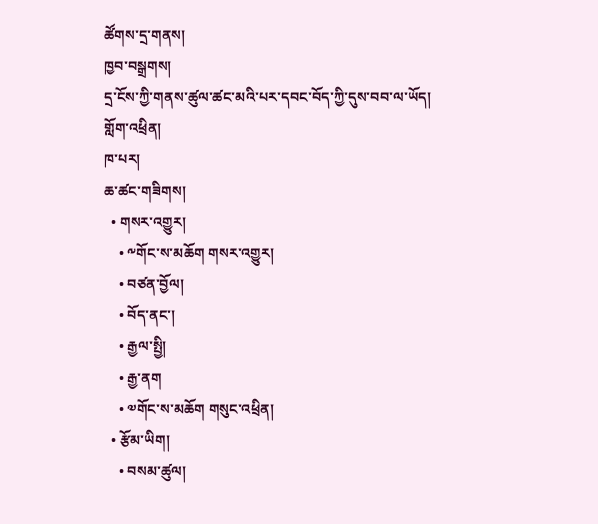ཚོགས་དྲ་གནས།
ཁྱབ་བསྒྲགས།
དྲ་ངོས་ཀྱི་གནས་ཚུལ་ཚང་མའི་པར་དབང་བོད་ཀྱི་དུས་བབ་ལ་ཡོད།
གློག་འཕྲིན།
ཁ་པར།
ཆ་ཚང་གཟིགས།
  • གསར་འགྱུར།
    • ༸གོང་ས་མཆོག གསར་འགྱུར།
    • བཙན་བྱོལ།
    • བོད་ནང་།
    • རྒྱལ་སྤྱི།
    • རྒྱ་ནག
    • ༧གོང་ས་མཆོག གསུང་འཕྲིན།
  • རྩོམ་ཡིག།
    • བསམ་ཚུལ།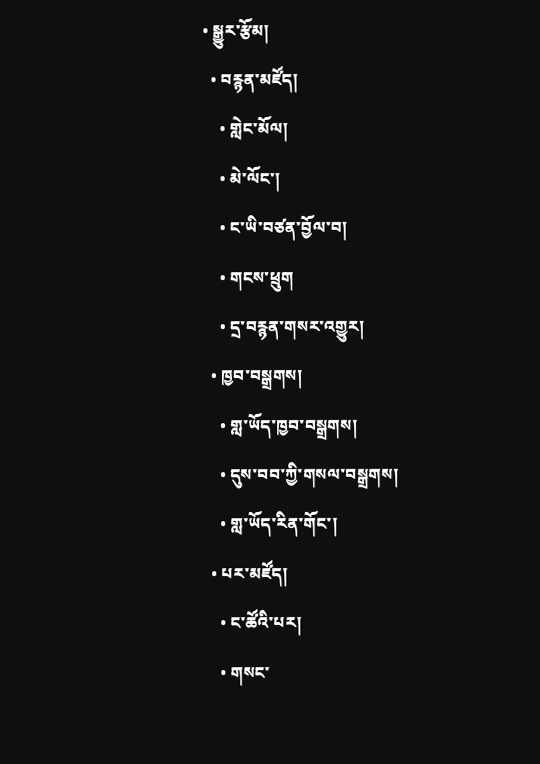• སྒྱུར་རྩོམ།
  • བརྙན་མཛོད།
    • གླེང་མོལ།
    • མེ་ལོང་།
    • ང་ཡི་བཙན་བྱོལ་བ།
    • གངས་ཕྲུག
    • དྲ་བརྙན་གསར་འགྱུར།
  • ཁྱབ་བསྒྲགས།
    • གླ་ཡོད་ཁྱབ་བསྒྲགས།
    • དུས་བབ་ཀྱི་གསལ་བསྒྲགས།
    • གླ་ཡོད་རིན་གོང་།
  • པར་མཛོད།
    • ང་ཚོའི་པར།
    • གསང་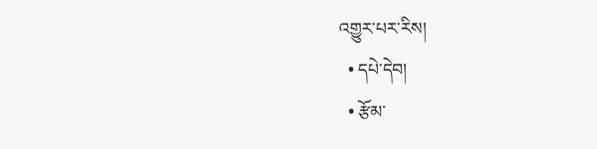འགྱུར་པར་རིས།
  • དཔེ་དེབ།
  • རྩོམ་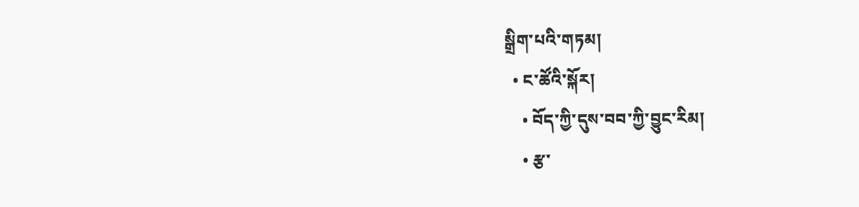སྒྲིག་པའི་གཏམ།
  • ང་ཚོའི་སྐོར།
    • བོད་ཀྱི་དུས་བབ་ཀྱི་བྱུང་རིམ།
    • རྩ་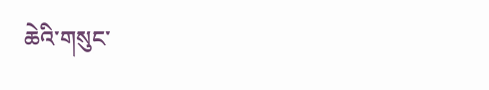ཆེའི་གསུང་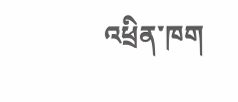འཕྲིན་ཁག